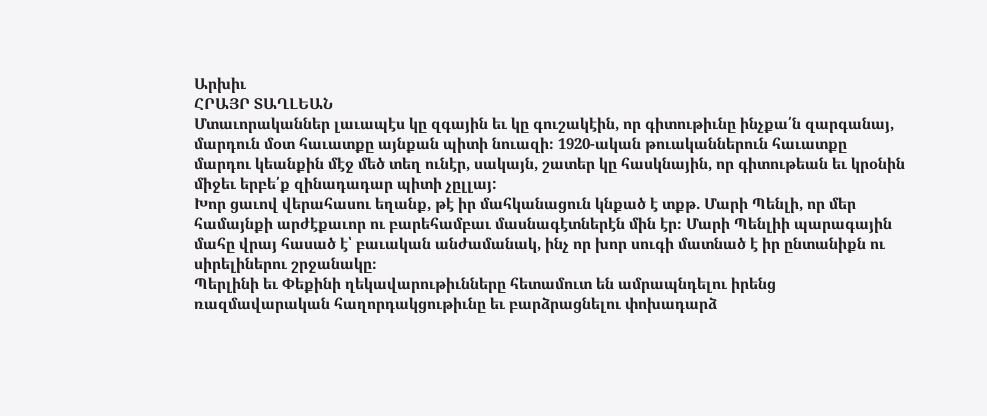Արխիւ
ՀՐԱՅՐ ՏԱՂԼԵԱՆ
Մտաւորականներ լաւապէս կը զգային եւ կը գուշակէին, որ գիտութիւնը ինչքա՛ն զարգանայ, մարդուն մօտ հաւատքը այնքան պիտի նուազի։ 1920-ական թուականներուն հաւատքը մարդու կեանքին մէջ մեծ տեղ ունէր, սակայն, շատեր կը հասկնային, որ գիտութեան եւ կրօնին միջեւ երբե՛ք զինադադար պիտի չըլլայ:
Խոր ցաւով վերահասու եղանք, թէ իր մահկանացուն կնքած է տքթ. Մարի Պենլի, որ մեր համայնքի արժէքաւոր ու բարեհամբաւ մասնագէտներէն մին էր։ Մարի Պենլիի պարագային մահը վրայ հասած է՝ բաւական անժամանակ, ինչ որ խոր սուգի մատնած է իր ընտանիքն ու սիրելիներու շրջանակը։
Պերլինի եւ Փեքինի ղեկավարութիւնները հետամուտ են ամրապնդելու իրենց ռազմավարական հաղորդակցութիւնը եւ բարձրացնելու փոխադարձ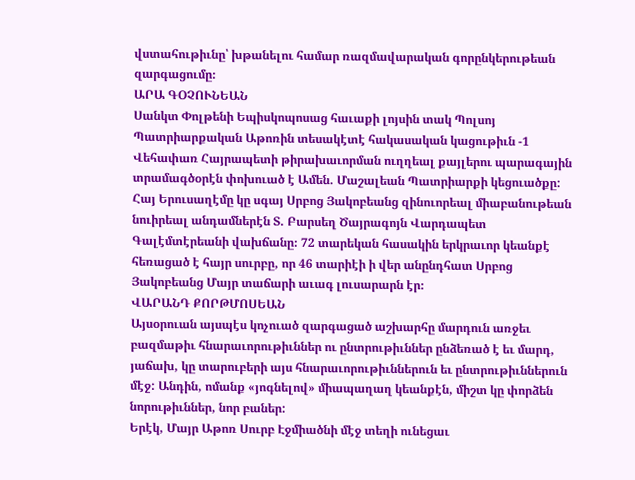վստահութիւնը՝ խթանելու համար ռազմավարական գորընկերութեան զարգացումը։
ԱՐԱ ԳՕՉՈՒՆԵԱՆ
Սանկտ Փոլթենի Եպիսկոպոսաց հաւաքի լոյսին տակ Պոլսոյ Պատրիարքական Աթոռին տեսակէտէ հակասական կացութիւն -1
Վեհափառ Հայրապետի թիրախաւորման ուղղեալ քայլերու պարագային տրամագծօրէն փոխուած է Ամեն. Մաշալեան Պատրիարքի կեցուածքը:
Հայ Երուսաղէմը կը սգայ Սրբոց Յակոբեանց զինուորեալ միաբանութեան նուիրեալ անդամներէն Տ. Բարսեղ Ծայրագոյն Վարդապետ Գալէմտէրեանի վախճանը։ 72 տարեկան հասակին երկրաւոր կեանքէ հեռացած է հայր սուրբը, որ 46 տարիէի ի վեր անընդհատ Սրբոց Յակոբեանց Մայր տաճարի աւագ լուսարարն էր։
ՎԱՐԱՆԴ ՔՈՐԹՄՈՍԵԱՆ
Այսօրուան այսպէս կոչուած զարգացած աշխարհը մարդուն առջեւ բազմաթիւ հնարաւորութիւններ ու ընտրութիւններ ընձեռած է եւ մարդ, յաճախ, կը տարուբերի այս հնարաւորութիւններուն եւ ընտրութիւններուն մէջ: Անդին, ոմանք «յոգնելով» միապաղաղ կեանքէն, միշտ կը փորձեն նորութիւններ, նոր բաներ:
Երէկ, Մայր Աթոռ Սուրբ Էջմիածնի մէջ տեղի ունեցաւ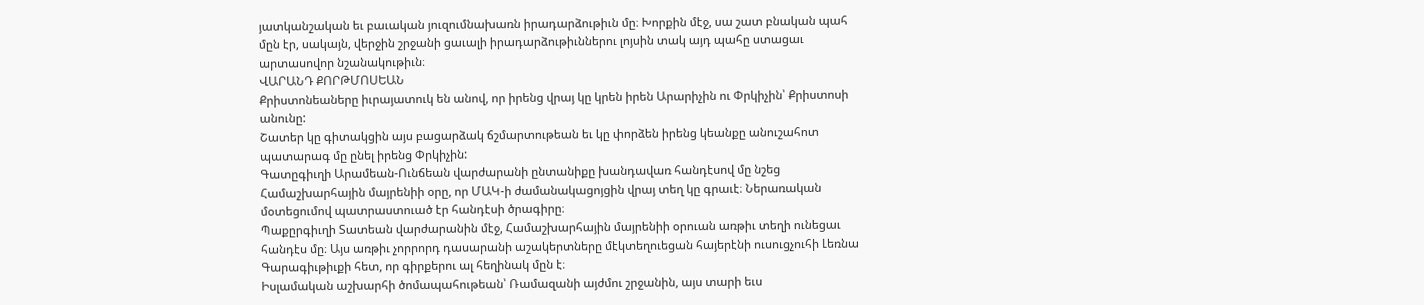յատկանշական եւ բաւական յուզումնախառն իրադարձութիւն մը։ Խորքին մէջ, սա շատ բնական պահ մըն էր, սակայն, վերջին շրջանի ցաւալի իրադարձութիւններու լոյսին տակ այդ պահը ստացաւ արտասովոր նշանակութիւն։
ՎԱՐԱՆԴ ՔՈՐԹՄՈՍԵԱՆ
Քրիստոնեաները իւրայատուկ են անով, որ իրենց վրայ կը կրեն իրեն Արարիչին ու Փրկիչին՝ Քրիստոսի անունը:
Շատեր կը գիտակցին այս բացարձակ ճշմարտութեան եւ կը փորձեն իրենց կեանքը անուշահոտ պատարագ մը ընել իրենց Փրկիչին:
Գատըգիւղի Արամեան-Ունճեան վարժարանի ընտանիքը խանդավառ հանդէսով մը նշեց Համաշխարհային մայրենիի օրը, որ ՄԱԿ-ի ժամանակացոյցին վրայ տեղ կը գրաւէ։ Ներառական մօտեցումով պատրաստուած էր հանդէսի ծրագիրը։
Պաքըրգիւղի Տատեան վարժարանին մէջ, Համաշխարհային մայրենիի օրուան առթիւ տեղի ունեցաւ հանդէս մը։ Այս առթիւ չորրորդ դասարանի աշակերտները մէկտեղուեցան հայերէնի ուսուցչուհի Լեռնա Գարագիւթիւքի հետ, որ գիրքերու ալ հեղինակ մըն է։
Իսլամական աշխարհի ծոմապահութեան՝ Ռամազանի այժմու շրջանին, այս տարի եւս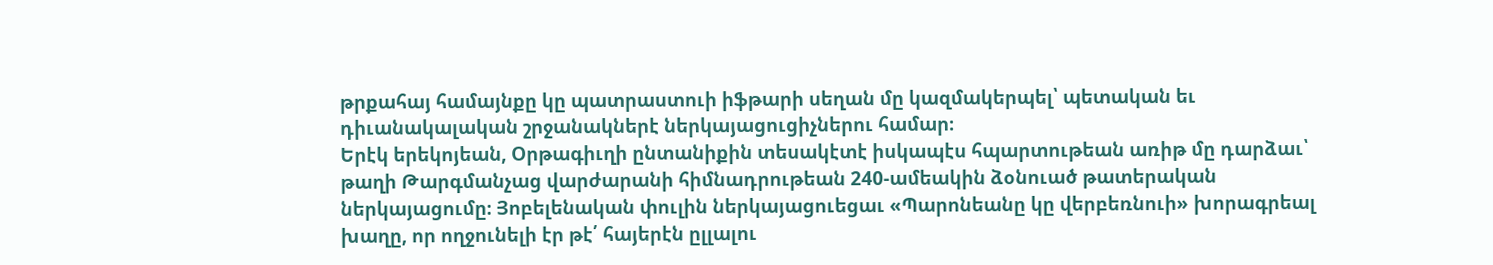թրքահայ համայնքը կը պատրաստուի իֆթարի սեղան մը կազմակերպել՝ պետական եւ դիւանակալական շրջանակներէ ներկայացուցիչներու համար։
Երէկ երեկոյեան, Օրթագիւղի ընտանիքին տեսակէտէ իսկապէս հպարտութեան առիթ մը դարձաւ՝ թաղի Թարգմանչաց վարժարանի հիմնադրութեան 240-ամեակին ձօնուած թատերական ներկայացումը։ Յոբելենական փուլին ներկայացուեցաւ «Պարոնեանը կը վերբեռնուի» խորագրեալ խաղը, որ ողջունելի էր թէ՛ հայերէն ըլլալու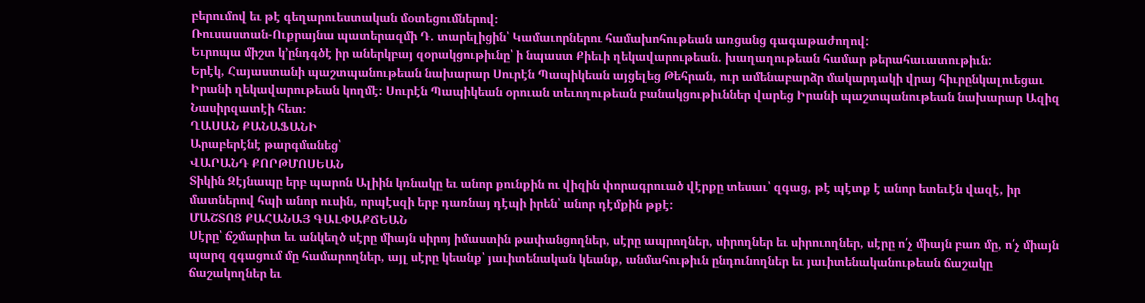բերումով եւ թէ գեղարուեստական մօտեցումներով։
Ռուսաստան-Ուքրայնա պատերազմի Դ. տարելիցին՝ Կամաւորներու համախոհութեան առցանց գագաթաժողով:
Եւրոպա միշտ կ՚ընդգծէ իր աներկբայ զօրակցութիւնը՝ ի նպաստ Քիեւի ղեկավարութեան. խաղաղութեան համար թերահաւատութիւն:
Երէկ, Հայաստանի պաշտպանութեան նախարար Սուրէն Պապիկեան այցելեց Թեհրան, ուր ամենաբարձր մակարդակի վրայ հիւրընկալուեցաւ Իրանի ղեկավարութեան կողմէ։ Սուրէն Պապիկեան օրուան տեւողութեան բանակցութիւններ վարեց Իրանի պաշտպանութեան նախարար Ազիզ Նասիրզատէի հետ։
ՂԱՍԱՆ ՔԱՆԱՖԱՆԻ
Արաբերէնէ թարգմանեց՝
ՎԱՐԱՆԴ ՔՈՐԹՄՈՍԵԱՆ
Տիկին Զէյնապը երբ պարոն Ալիին կռնակը եւ անոր քունքին ու վիզին փորագրուած վէրքը տեսաւ՝ զգաց, թէ պէտք է անոր ետեւէն վազէ, իր մատներով հպի անոր ուսին, որպէսզի երբ դառնայ դէպի իրեն՝ անոր դէմքին թքէ:
ՄԱՇՏՈՑ ՔԱՀԱՆԱՅ ԳԱԼՓԱՔՃԵԱՆ
Սէրը՝ ճշմարիտ եւ անկեղծ սէրը միայն սիրոյ իմաստին թափանցողներ, սէրը ապրողներ, սիրողներ եւ սիրուողներ, սէրը ո՛չ միայն բառ մը, ո՛չ միայն պարզ զգացում մը համարողներ, այլ սէրը կեանք՝ յաւիտենական կեանք, անմահութիւն ընդունողներ եւ յաւիտենականութեան ճաշակը ճաշակողներ եւ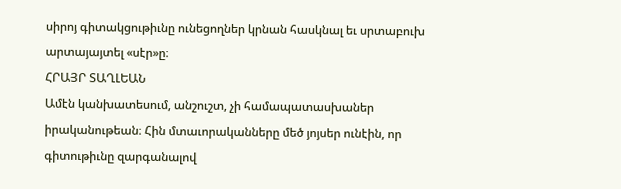սիրոյ գիտակցութիւնը ունեցողներ կրնան հասկնալ եւ սրտաբուխ արտայայտել «սէր»ը։
ՀՐԱՅՐ ՏԱՂԼԵԱՆ
Ամէն կանխատեսում, անշուշտ, չի համապատասխաներ իրականութեան։ Հին մտաւորականները մեծ յոյսեր ունէին, որ գիտութիւնը զարգանալով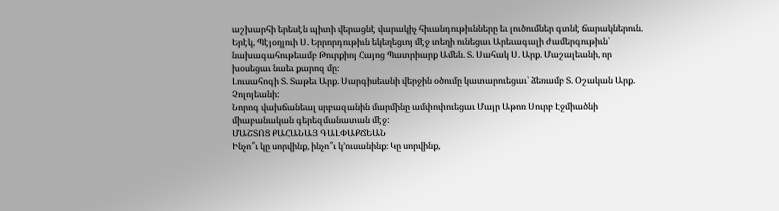աշխարհի երեսէն պիտի վերացնէ վարակիչ հիւանդութիւնները եւ լուծումներ գտնէ ճարակներուն.
Երէկ, Պէյօղլուի Ս. Երրորդութիւն եկեղեցւոյ մէջ տեղի ունեցաւ Արեւագալի ժամերգութիւն՝ նախագահութեամբ Թուրքիոյ Հայոց Պատրիարք Ամեն. Տ. Սահակ Ս. Արք. Մաշալեանի, որ խօսեցաւ նաեւ քարոզ մը։
Լուսահոգի Տ. Տաթեւ Արք. Սարգիսեանի վերջին օծումը կատարուեցաւ՝ ձեռամբ Տ. Օշական Արք. Չոլոյեանի:
Նորոգ վախճանեալ սրբազանին մարմինը ամփոփուեցաւ Մայր Աթոռ Սուրբ Էջմիածնի միաբանական գերեզմանատան մէջ:
ՄԱՇՏՈՑ ՔԱՀԱՆԱՅ ԳԱԼՓԱՔՃԵԱՆ
Ինչո՞ւ կը սորվինք, ինչո՞ւ կ՚ուսանինք։ Կը սորվինք,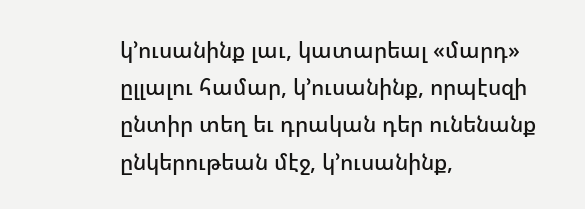կ՚ուսանինք լաւ, կատարեալ «մարդ» ըլլալու համար, կ՚ուսանինք, որպէսզի ընտիր տեղ եւ դրական դեր ունենանք ընկերութեան մէջ, կ՚ուսանինք,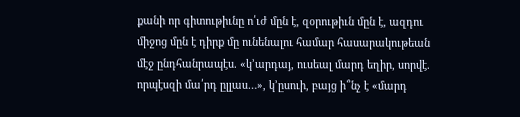քանի որ գիտութիւնը ո՛ւժ մըն է, զօրութիւն մըն է, ազդու միջոց մըն է դիրք մը ունենալու համար հասարակութեան մէջ ընդհանրապէս. «կ՚արդայ, ուսեալ մարդ եղիր, սորվէ. որպէսզի մա՛րդ ըլլաս…», կ՚ըսուի, բայց ի՞նչ է «մարդ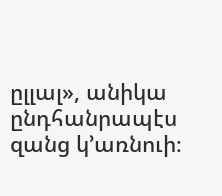ըլլալ», անիկա ընդհանրապէս զանց կ՚առնուի։